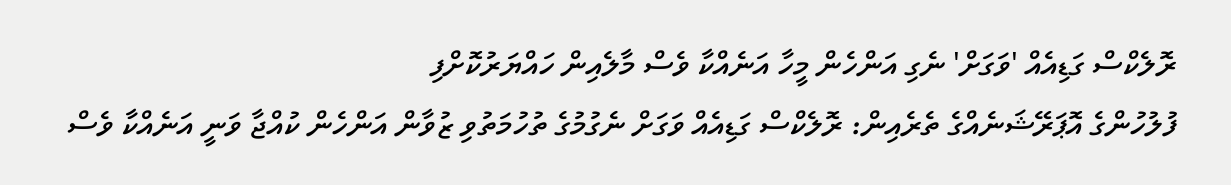ރޮލެކްސް ގަޑިއެއް 'ވަގަށް' ނެގި އަންހެން މީހާ އަނެއްކާ ވެސް މާލެއިން ހައްޔަރުކޮށްފި
ފުލުހުންގެ އޮޕަރޭޝަނެއްގެ ތެރެއިން: ރޮލެކްސް ގަޑިއެއް ވަގަށް ނެގުމުގެ ތުހުމަތުވި ޒުވާން އަންހެން ކުއްޖާ ވަނީ އަނެއްކާ ވެސް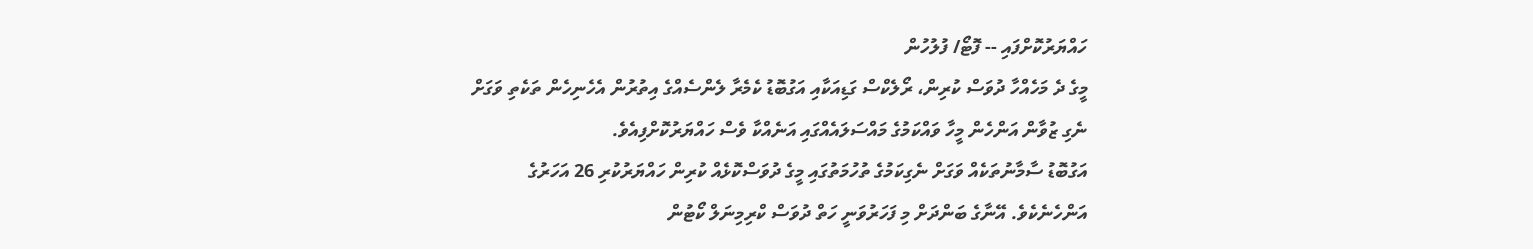ހައްޔަރުކޮށްފައި -- ފޮޓޯ/ ފުލުހުން
މީގެ ދެ މަހެއްހާ ދުވަސް ކުރިން، ރޯލެކްސް ގަޑިއަކާއި އަގުބޮޑު ކެމެރާ ލެންސެއްގެ އިތުރުން އެހެނިހެން ތަކެތި ވަގަށް ނެގި ޒުވާން އަންހެން މީހާ ވައްކަމުގެ މައްސަލައެއްގައި އަނެއްކާ ވެސް ހައްޔަރުކޮށްފިއެވެ.
އަގުބޮޑު ސާމާނުތަކެއް ވަގަށް ނެގިކަމުގެ ތުހުމަތުގައި މީގެ ދުވަސްކޮޅެއް ކުރިން ހައްޔަރުކުރި 26 އަހަރުގެ އަންހެނެކެވެ. އޭނާގެ ބަންދަށް މި ފަހަރުވަނީ ހަތް ދުވަސް ކްރިމިނަލް ކޯޓުން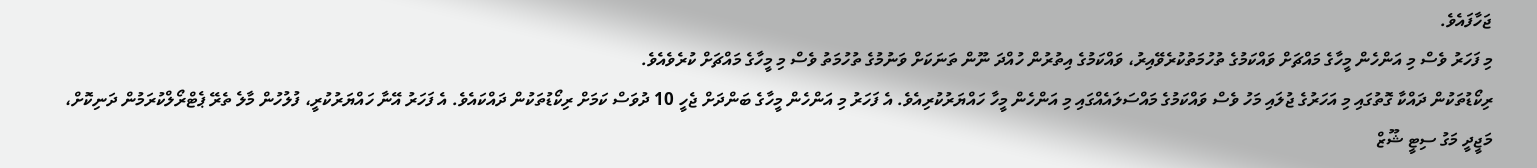ޖަހާފައެވެ.
މި ފަހަރު ވެސް މި އަންހެން މީހާގެ މައްޗަށް ވައްކަމުގެ ތުހުމަތުކުރެވޭއިރު، ވައްކަމުގެ އިތުރުން ހުއްދަ ނޫން ތަނަކަށް ވަނުމުގެ ތުހުމަތު ވެސް މި މީހާގެ މައްޗަށް ކުރެވެއެވެ.
ރިކޯޑުތަކުން ދައްކާ ގޮތުގައި މި އަހަރުގެ ޖުލައި މަހު ވެސް ވައްކަމުގެ މައްސަލައެއްގައި މި އަންހެން މީހާ ހައްޔަރުކުރިއެވެ. އެ ފަހަރު މި އަންހެން މީހާގެ ބަންދަށް ޖެހީ 10 ދުވަސް ކަމަށް ރިކޯޑުތަކުން ދައްކައެވެ. އެ ފަހަރު އޭނާ ހައްޔަރުކުރީ، ފުލުހުން މާލެ ތެރޭ ޕެޓްރޯލްކުރަމުން ދަނިކޮށް، މަޖީދީ މަގު ސިޓީ ޝޫޒް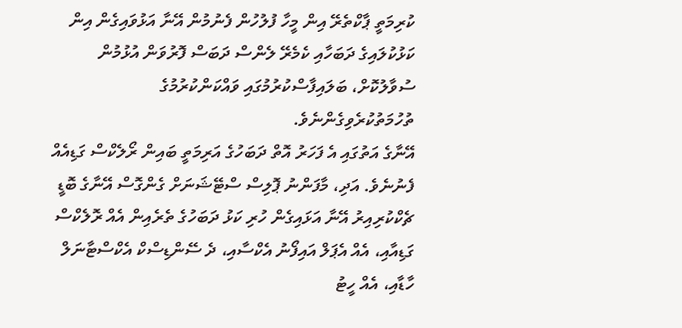ކުރިމަތީ ޕާކްތެރޭ އިން މީހާ ފުލުހުން ފެނުމުން އޭނާ އަޅުވައިގެން އިން ކަޅުކުލައިގެ ދަބަހާއި ކެމެރޭ ލެންސް ދަބަސް ފޮރުވަން އުޅުމުން ސުވާލުކޮށް، ބަލައިފާސްކުރުމުގައި ވައްކަންކުރުމުގެ ތުހުމަތުކުރެވިގެންނެވެ.
އޭނާގެ އަތުގައި އެ ފަހަރު އޮތް ދަބަހުގެ އަރިމަތީ ބައިން ރޯލެކްސް ގަޑިއެއް ފެނުނެވެ. އަދި، މާފަންނު ޕޮލިސް ސްޓޭޝަނަށް ގެންގޮސް އޭނާގެ ބޮޑީ ޗެކްކުރިއިރު އޭނާ އަޅައިގެން ހުރި ކަޅު ދަބަހުގެ ތެރެއިން އެއް ރޮލެކްސް ގަޑިއާއި، އެއް އެޕަލް އައިފޯނު އެކްސާއި، ދެ ސޭންޑިސްކް އެކްސްޓާނަލް ހާޑާއި، އެއް ހީޓު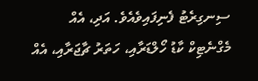ސިނގިރެޓު ފެނިފައިވެއެވެ. އަދި، އެއް މެގްނެޓިކް ކާޑު ހޯލްޑަރާއި، ހަތަރު ޗާޖަރާއި، އެއް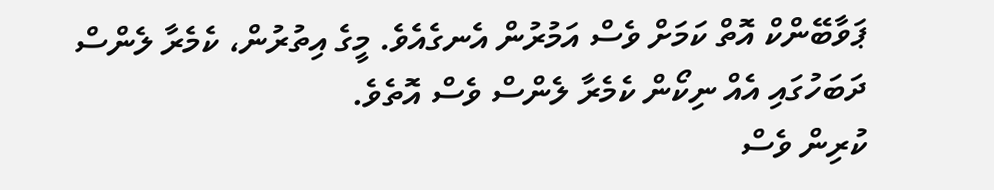ޕަވާބޭންކް އޮތް ކަމަށް ވެސް އަމުރުން އެނގެއެވެ. މީގެ އިތުރުން، ކެމެރާ ލެންސް ދަބަހުގައި އެއް ނިކޯން ކެމެރާ ލެންސް ވެސް އޮތެވެ.
ކުރިން ވެސް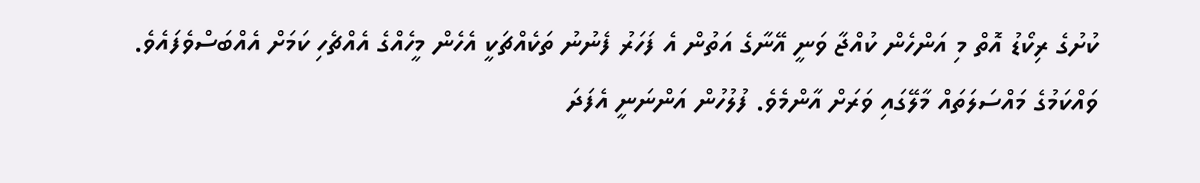ކުށުގެ ރިކޯޑު އޮތް މި އަންހެން ކުއްޖާ ވަނީ އޭނާގެ އަތުން އެ ފަހަރު ފެނުނު ތަކެއްޗަކީ އެހެން މީހެއްގެ އެއްޗެހި ކަމަށް އެއްބަސްވެފައެވެ.
ވައްކަމުގެ މައްސަލަތައް މާލޭގައި ވަރަށް އާންމެވެ. ފުލުހުން އަންނަނީ އެފަދަ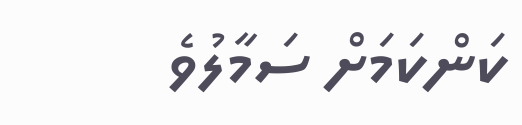ކަންކަމަށް ސަމާލުވެ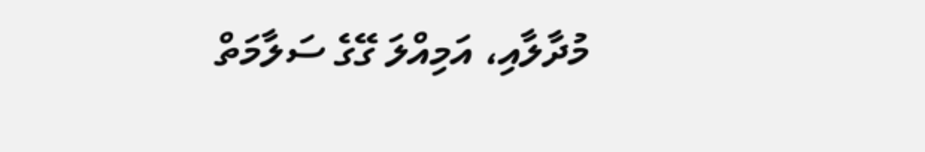މުދާލާއި، އަމިއްލަ ގޭގެ ސަލާމަތް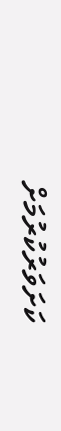ކަށަވަރުކުރުމަށް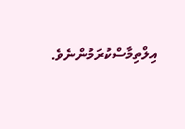އިލްތިމާސްކުރަމުންނެވެ.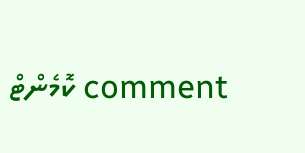comment ކޮމެންޓް